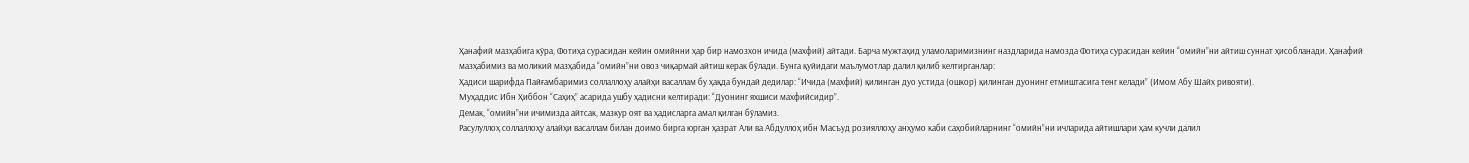Ҳанафий мазҳабига кўра, Фотиҳа сурасидан кейин омийнни ҳар бир намозхон ичида (махфий) айтади. Барча мужтаҳид уламоларимизнинг наздларида намозда Фотиҳа сурасидан кейин “омийн”ни айтиш суннат ҳисобланади. Ҳанафий мазҳабимиз ва моликий мазҳабида “омийн”ни овоз чиқармай айтиш керак бўлади. Бунга қуйидаги маълумотлар далил қилиб келтирганлар:
Ҳадиси шарифда Пайғамбаримиз соллаллоҳу алайҳи васаллам бу ҳақда бундай дедилар: “Ичида (махфий) қилинган дуо устида (ошкор) қилинган дуонинг етмиштасига тенг келади” (Имом Абу Шайх ривояти).
Муҳаддис Ибн Ҳиббон “Саҳиҳ” асарида ушбу ҳадисни келтиради: “Дуонинг яхшиси махфийсидир”.
Демак, “омийн”ни ичимизда айтсак, мазкур оят ва ҳадисларга амал қилган бўламиз.
Расулуллоҳ соллаллоҳу алайҳи васаллам билан доимо бирга юрган ҳазрат Али ва Абдуллоҳ ибн Масъуд розияллоҳу анҳумо каби саҳобийларнинг “омийн”ни ичларида айтишлари ҳам кучли далил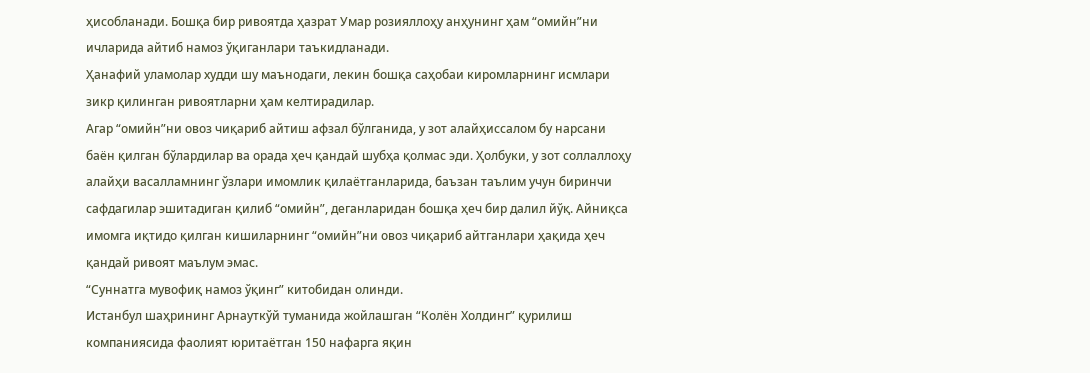ҳисобланади. Бошқа бир ривоятда ҳазрат Умар розияллоҳу анҳунинг ҳам “омийн”ни ичларида айтиб намоз ўқиганлари таъкидланади.
Ҳанафий уламолар худди шу маънодаги, лекин бошқа саҳобаи киромларнинг исмлари зикр қилинган ривоятларни ҳам келтирадилар.
Агар “омийн”ни овоз чиқариб айтиш афзал бўлганида, у зот алайҳиссалом бу нарсани баён қилган бўлардилар ва орада ҳеч қандай шубҳа қолмас эди. Ҳолбуки, у зот соллаллоҳу алайҳи васалламнинг ўзлари имомлик қилаётганларида, баъзан таълим учун биринчи сафдагилар эшитадиган қилиб “омийн”, деганларидан бошқа ҳеч бир далил йўқ. Айниқса имомга иқтидо қилган кишиларнинг “омийн”ни овоз чиқариб айтганлари ҳақида ҳеч қандай ривоят маълум эмас.
“Суннатга мувофиқ намоз ўқинг” китобидан олинди.
Истанбул шаҳрининг Арнауткўй туманида жойлашган “Колён Холдинг” қурилиш компаниясида фаолият юритаётган 150 нафарга яқин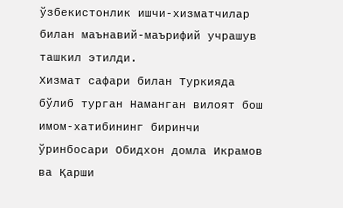ўзбекистонлик ишчи-хизматчилар билан маънавий-маърифий учрашув ташкил этилди.
Хизмат сафари билан Туркияда бўлиб турган Наманган вилоят бош имом-хатибининг биринчи ўринбосари Обидхон домла Икрамов ва Қарши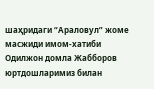шаҳридаги “Араловул” жоме масжиди имом-хатиби Одилжон домла Жабборов юртдошларимиз билан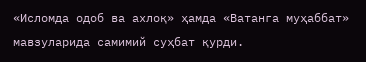«Исломда одоб ва ахлоқ» ҳамда «Ватанга муҳаббат» мавзуларида самимий суҳбат қурди.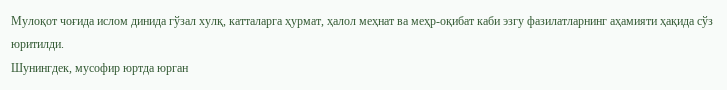Мулоқот чоғида ислом динида гўзал хулқ, катталарга ҳурмат, ҳалол меҳнат ва меҳр-оқибат каби эзгу фазилатларнинг аҳамияти ҳақида сўз юритилди.
Шунингдек, мусофир юртда юрган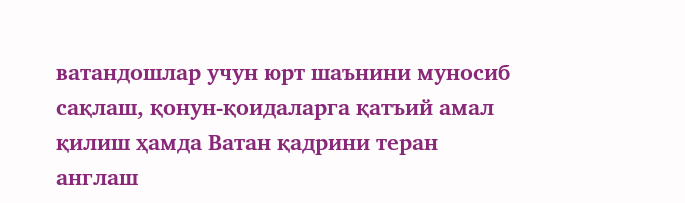ватандошлар учун юрт шаънини муносиб сақлаш, қонун-қоидаларга қатъий амал қилиш ҳамда Ватан қадрини теран англаш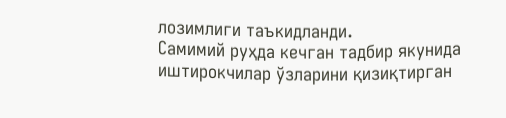лозимлиги таъкидланди.
Самимий руҳда кечган тадбир якунида иштирокчилар ўзларини қизиқтирган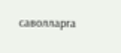саволларга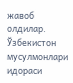жавоб олдилар.
Ўзбекистон мусулмонлари идораси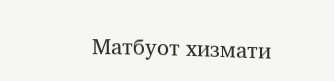Матбуот хизмати